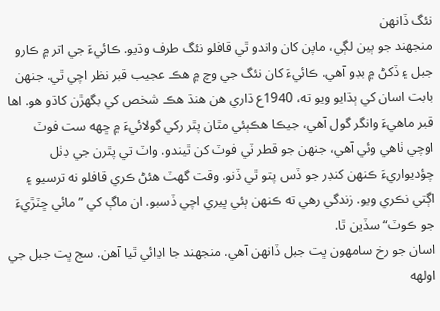نئگ ڏانهن
منجهند جو ٻين لڳي، ماپن کان واندو ٿي قافلو نئگ طرف وڌيو. ڪائيءَ جي اتر ۾ ڪارو جبل ۽ ڏکڻ ۾ بڊو آهي. ڪائيءَ کان نئگ جي وچ ۾ هڪ عجيب قبر نظر اچي ٿي. جنهن بابت اسان کي ٻڌايو ويو ته، 1940ع ڌاري هن هنڌ هڪ شخص کي بگهڙن کاڌو هو. اها قبر ماهيءَ وانگر گول آهي، جيڪا هڪٻئي مٿان پٿر رکي گولائيءَ ۾ ڇهه ست فوٽ اوچي ٺاهي وئي آهي، جنهن جو قطر ٽي فوٽ کن ٿيندو. واٽ تي پٿرن جي ڊٺل چؤديواريءَ ڪنهن کنڊر جو ڏس پتو ٿي ڏنو. وقت گهٽ هئڻ ڪري قافلو نه ترسيو ۽ اڳتي نڪري ويو. زندگي رهي ته ڪنهن ٻئي ڀيري اچي ڏسبو. ان ماڳ کي ”مائي ڇٽڙيءَ جو ڪوٽ“ سڏين ٿا.
اسان جو رخ سامهون ڀت جبل ڏانهن آهي. منجهند جا اڍائي ٿيا آهن. سج ڀت جبل جي اولهه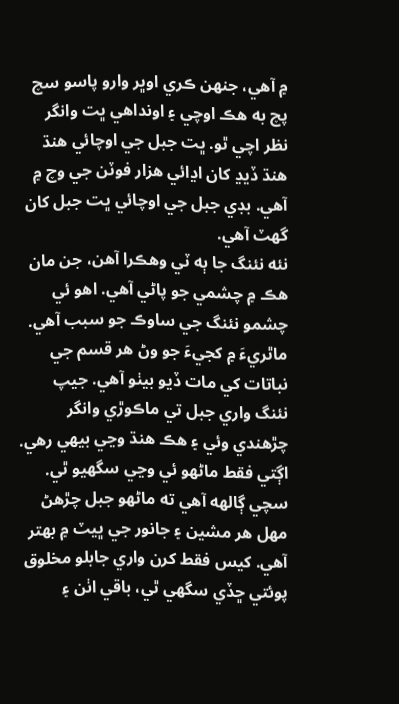۾ آهي، جنهن ڪري اوڀر وارو پاسو سچ پچ به هڪ اوچي ۽ اونداهي ڀت وانگر نظر اچي ٿو. ڀت جبل جي اوچائي هنڌ هنڌ ڏيڍ کان اڍائي هزار فوٽن جي وچ ۾ آهي. بڊي جبل جي اوچائي ڀت جبل کان گهٽ آهي.
نئه نئنگ جا ٻه ٽي وهڪرا آهن، جن مان هڪ ۾ چشمي جو پاڻي آهي. اهو ئي چشمو نئنگ جي ساوڪ جو سبب آهي. ماٿريءَ ۾ کجيءَ جو وڻ هر قسم جي نباتات کي مات ڏيو بيٺو آهي. جيپ نئنگ واري جبل تي ماڪوڙي وانگر چڙهندي وئي ۽ هڪ هنڌ وڃي بيهي رهي. اڳتي فقط ماڻهو ئي وڃي سگهيو ٿي. سچي ڳالهه آهي ته ماڻهو جبل چڙهڻ مهل هر مشين ۽ جانور جي ڀيٽ ۾ بهتر آهي. کيس فقط کرن واري جابلو مخلوق پوئتي ڇڏي سگهي ٿي، باقي اٺن ۽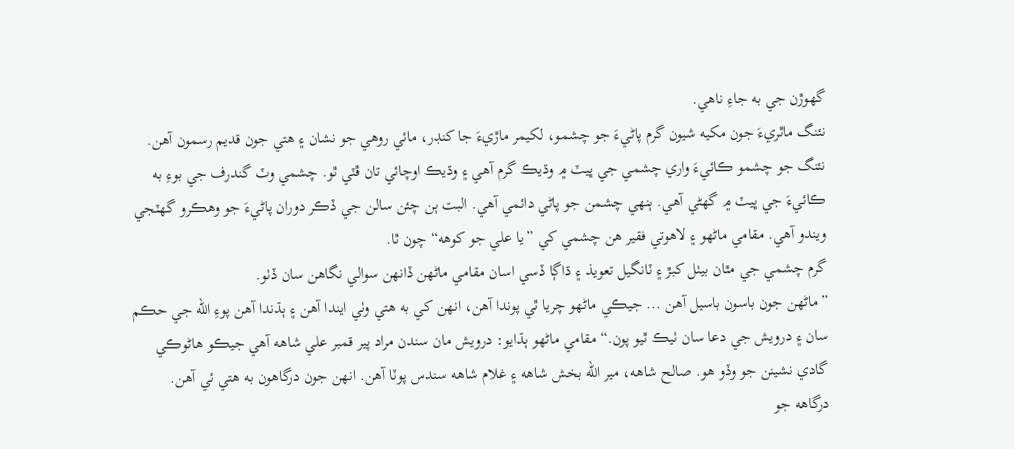گهوڙن جي به جاءِ ناهي.
نئنگ ماٿريءَ جون مکيه شيون گرم پاڻيءَ جو چشمو، لکيمر ماڙيءَ جا کنڊر، مائي روهي جو نشان ۽ هتي جون قديم رسمون آهن. نئنگ جو چشمو ڪائيءَ واري چشمي جي ڀيٽ ۾ وڌيڪ گرم آهي ۽ وڌيڪ اوچائي تان ڦٽي ٿو. چشمي وٽ گندرف جي بوءِ به ڪائيءَ جي ڀيٽ ۾ گهڻي آهي. ٻنهي چشمن جو پاڻي دائمي آهي. البت ٻن چئن سالن جي ڏڪر دوران پاڻيءَ جو وهڪرو گهٽجي ويندو آهي. مقامي ماڻهو ۽ لاهوتي فقير هن چشمي کي ”يا علي جو کوهه“ چون ٿا.
گرم چشمي جي مٿان بيٺل کبڙ ۽ ٽانگيل تعويذ ۽ ڌاڳا ڏسي اسان مقامي ماڻهن ڏانهن سوالي نگاهن سان ڏٺو.
”ماڻهن جون باسون باسيل آهن ... جيڪي ماڻهو چريا ٿي پوندا آهن، انهن کي به هتي وٺي ايندا آهن ۽ ٻڌندا آهن پوءِ الله جي حڪم سان ۽ درويش جي دعا سان ٺيڪ ٿيو پون.“ مقامي ماڻهو ٻڌايو: درويش مان سندن مراد پير قمبر علي شاهه آهي جيڪو هاڻوڪي گادي نشينن جو وڏو هو. صالح شاهه، مير الله بخش شاهه ۽ غلام شاهه سندس پوٽا آهن. انهن جون درگاهون به هتي ئي آهن.
درگاهه جو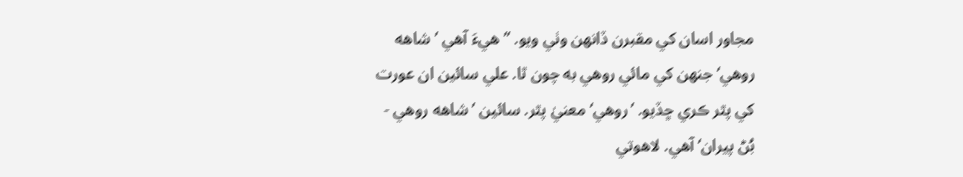مجاور اسان کي مقبرن ڏانهن وٺي ويو. ”هيءَ آهي ’شاهه روهي‘ جنهن کي مائي روهي به چون ٿا. علي سائين ان عورت کي پٿر ڪري ڇڏيو. ’روهي‘ معنيٰ پٿر. سائين ’شاهه روهي - بُڻ پيران‘ آهي. لاهوتي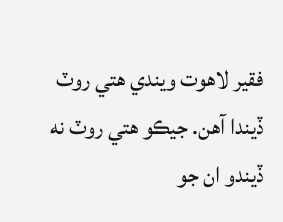فقير لاهوت ويندي هتي روٽ ڏيندا آهن. جيڪو هتي روٽ نه ڏيندو ان جو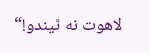لاهوت نه ٿيندو!“